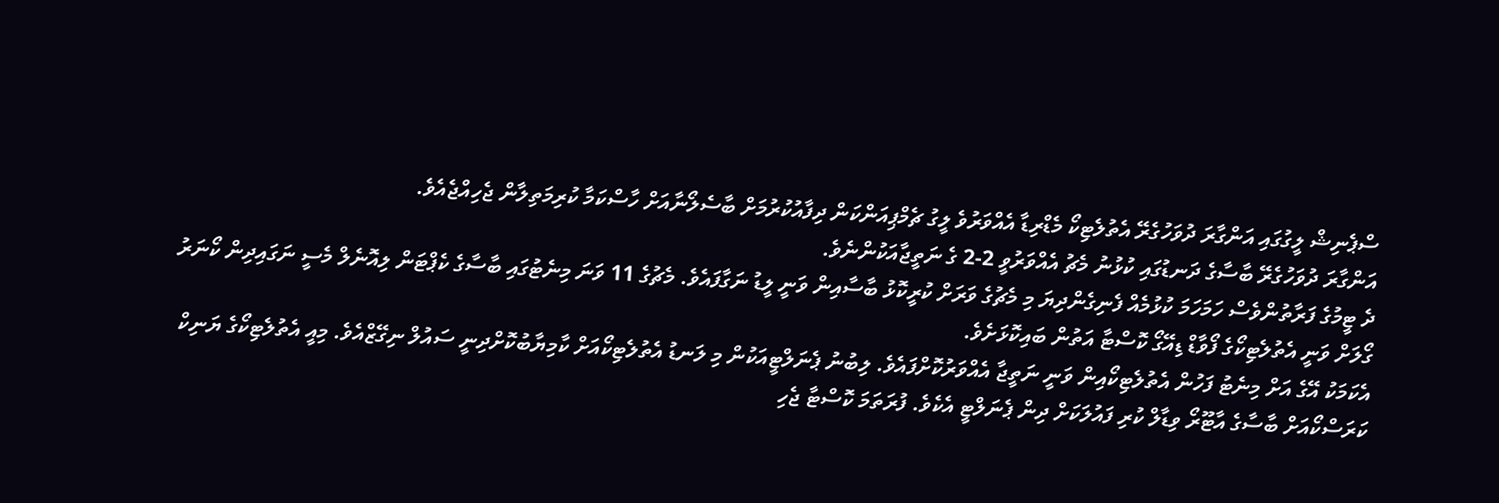ސްޕެނިޝް ލީގުގައި އަންގާރަ ދުވަހުގެރޭ އެތުލެޓިކޯ މެޑްރިޑާ އެއްވަރުވެ ލީގު ޗެމްޕިއަންކަން ދިފާއުކުރުމަށް ބާސެލޯނާއަށް ހާސްކަމާ ކުރިމަތިލާން ޖެހިއްޖެއެވެ.
އަންގާރަ ދުވަހުގެރޭ ބާސާގެ ދަނޑުގައި ކުޅުނު މެޗު އެއްވަރުވީ 2-2 ގެ ނަތީޖާއަކުންނެވެ.
ދެ ޓީމުގެ ފަރާތުންވެސް ހަމަހަމަ ކުޅުމެއް ފެނިގެންދިޔަ މި މެޗުގެ ވަރަށް ކުރީކޮޅު ބާސާއިން ވަނީ ލީޑު ނަގާފައެވެ. މެޗުގެ 11 ވަނަ މިނެޓުގައި ބާސާގެ ކެޕްޓަން ލިއޮނެލް މެސީ ނަގައިދިން ކޯނަރު ގޯލަށް ވަނީ އެތުލެޓިކޯގެ ފޯވާޑް ޑިއޭގޯ ކޮސްޓާ އަތުން ބައިކޮޅަށެވެ.
އެކަމަކު އޭގެ އަށް މިނެޓު ފަހުން އެތުލެޓިކޯއިން ވަނީ ނަތީޖާ އެއްވަރުކޮށްފައެވެ. ލިބުނު ޕެނަލްޓީއަކުން މި ލަނޑު އެތުލެޓިކޯއަށް ކާމިޔާބުކޮށްދިނީ ސައުލް ނިގޭޒްއެވެ. މިއީ އެތުލެޓިކޯގެ ޔަނިކް ކަރަސްކޯއަށް ބާސާގެ އާޓޫރޯ ވިޑާލް ކުރި ފައުލަކަށް ދިން ޕެނަލްޓީ އެކެވެ. ފުރަތަމަ ކޮސްޓާ ޖެހި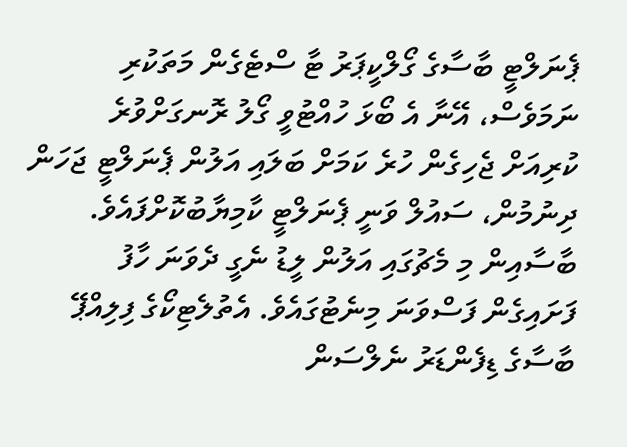ޕެނަލްޓީ ބާސާގެ ގޯލްކީޕަރު ޓާ ސްޓެގެން މަތަކުރި ނަމަވެސް، އޭނާ އެ ބޯޅަ ހުއްޓުވީ ގޯލު ރޮނގަށްވުރެ ކުރިއަށް ޖެހިގެން ހުރެ ކަމަށް ބަލައި އަލުން ޕެނަލްޓީ ޖަހަން ދިނުމުން، ސައުލް ވަނީ ޕެނަލްޓީ ކާމިޔާބުކޮށްފައެވެ.
ބާސާއިން މި މެޗުގައި އަލުން ލީޑު ނެގީ ދެވަނަ ހާފު ފަށައިގެން ފަސްވަނަ މިނެޓުގައެވެ. އެތުލެޓިކޯގެ ފިލިއްޕޭ ބާސާގެ ޑިފެންޑަރު ނެލްސަން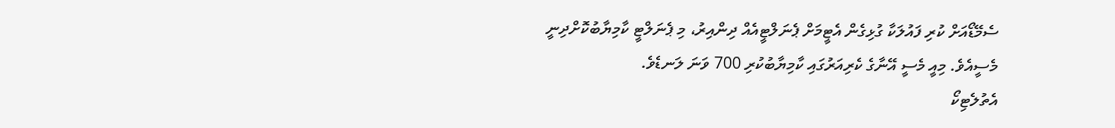ސެމޭޑޯއަށް ކުރި ފައުލަކާ ގުޅިގެން އެޓީމަށް ޕެނަލްޓީއެއް ދިންއިރު، މި ޕެނަލްޓީ ކާމިޔާބުކޮށްދިނީ މެސީއެވެ. މިއީ މެސީ އޭނާގެ ކެރިއަރުގައި ކާމިޔާބުކުރި 700 ވަނަ ލަނޑެވެ.
އެތުލެޓިކޯ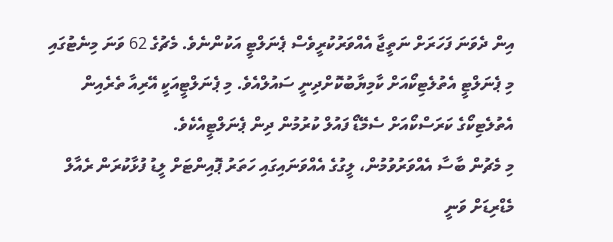އިން ދެވަނަ ފަހަރަށް ނަތީޖާ އެއްވަރުކުރީވެސް ޕެނަލްޓީ އަކުންނެވެ. މެޗުގެ 62 ވަނަ މިނެޓުގައި މި ޕެނަލްޓީ އެތުލެޓިކޯއަށް ކާމިޔާބުކޮށްދިނީ ސައުލްއެވެ. މި ޕެނަލްޓީއަކީ އޭރިއާ ތެރެއިން އެތުލެޓިކޯގެ ކަރަސްކޯއަށް ސެމޭޑޯ ފައުލް ކުރުމުން ދިން ޕެނަލްޓީއެކެވެ.
މި މެޗުން ބާސާ އެއްވަރުވުމުން، ލީގުގެ އެއްވަނައިގައި ހަތަރު ޕޮއިންޓަށް ލީޑު ފުޅާކުރަން ރެއާލް މެޑްރިޑަށް ވަނީ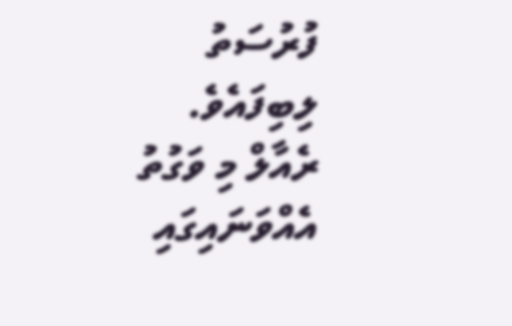ފުރުސަތު ލިބިފައެވެ. ރެއާލް މި ވަގުތު އެއްވަނައިގައި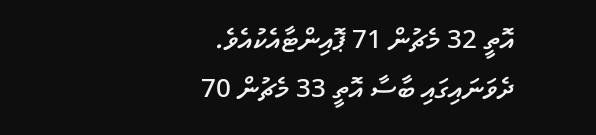އޮތީ 32 މެޗުން 71 ޕޮއިންޓާއެކުއެވެ. ދެވަނައިގައި ބާސާ އޮތީ 33 މެޗުން 70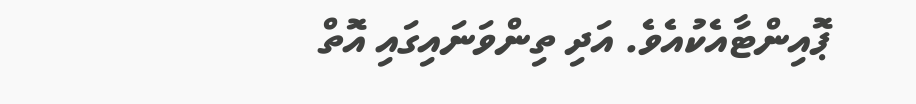ޕޮއިންޓާއެކުއެވެ. އަދި ތިންވަނައިގައި އޮތް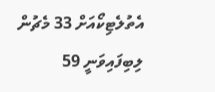އެތުލެޓިކޯއަށް 33 މެޗުން ލިބިފައިވަނީ 59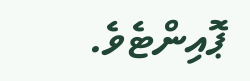ޕޮއިންޓެވެ.